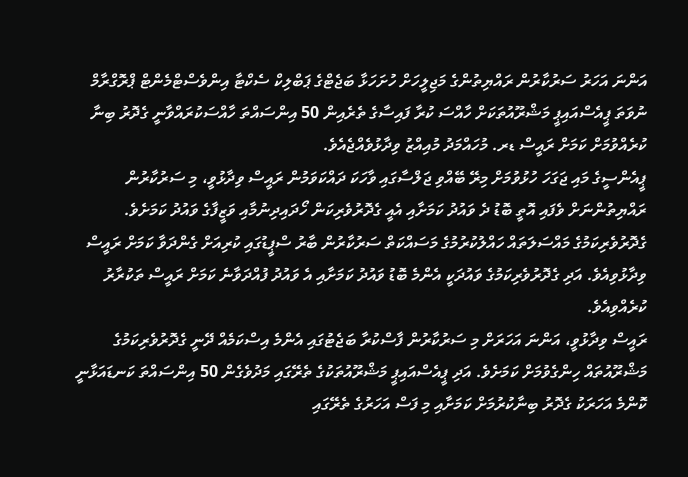އަންނަ އަހަރު ސަރުކާރުން ރައްޔިތުންގެ މަޖިލީހަށް ހުށަހަޅާ ބަޖެޓްގެ ޕަބްލިކް ސެކްޓާ އިންވެސްޓްމެންޓް ޕްރޮގްރާމް ނުވަތަ ޕީއެސްއައިޕީ މަޝްރޫއުތަކަށް ހާއްސަ ކުރާ ފައިސާގެ ތެރެއިން 50 އިންސައްތަ ހާއްސަކުރައްވާނީ ގެދޮރު ބިނާ ކުރެއްވުމަށް ކަމަށް ރައީސް ޑރ. މުހައްމަދު މުއިއްޒު ވިދާޅުވެއްޖެއެވެ.
ޕީއެންސީގެ މައި ޖަގަހަ ހުޅުވުމަށް މިރޭ ބޭއްވި ޖަލްސާގައި ވާހަކަ ދައްކަވަމުން ރައީސް ވިދާޅުވީ، މި ސަރުކާރުން ރައްޔިތުންނަށް ވެފައި އޮތީ ބޮޑު ދެ ވައުދު ކަމަށާއި އެއީ ގެދޮރުވެރިކަން ހޯދައިދިނުމާއި ވަޒީފާގެ ވައުދު ކަމަށެވެ.
ގެދޮރުވެރިކަމުގެ މައްސަލަތައް ހައްލުކުރުމުގެ މަސައްކަތް ސަރުކާރުން ބާރު ސްޕީޑުގައި ކުރިއަށް ގެންދަވާ ކަމަށް ރައީސް ވިދާޅުވިއެވެ. އަދި ގެދޮރުވެރިކަމުގެ ވައުދަކީ އެންމެ ބޮޑު ވައުދު ކަމަށާއި އެ ވައުދު ފުއްދަވާނެ ކަމަށް ރައީސް ތަކުރާރު ކުރެއްވިއެވެ.
ރައީސް ވިދާޅުވީ، އަންނަ އަހަރަށް މި ސަރުކާރުން ފާސްކުރާ ބަޖެޓުގައި އެންމެ އިސްކަމެއް ދޭނީ ގެދޮރުވެރިކަމުގެ މަޝްރޫއުތައް ހިންގެވުމަށް ކަމަށެވެ. އަދި ޕީއެސްއައިޕީ މަޝްރޫއުތަކުގެ ތެރޭގައި މަދުވެގެން 50 އިންސައްތަ ކަނޑައަޅާނީ ކޮންމެ އަހަރަކު ގެދޮރު ބިނާކުރުމަށް ކަމަށާއި މި ފަސް އަހަރުގެ ތެރޭގައި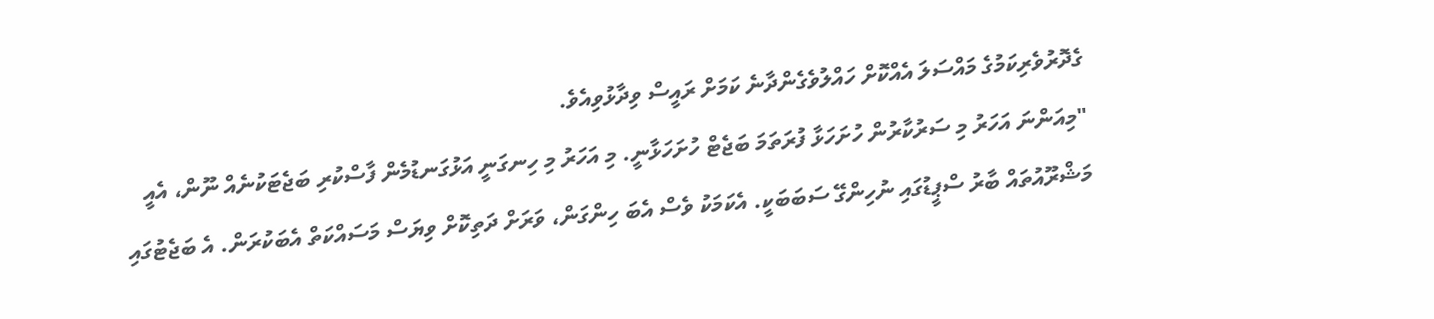ގެދޮރުވެރިކަމުގެ މައްސަލަ އެއްކޮށް ހައްލުވެގެންދާނެ ކަމަށް ރައީސް ވިދާޅުވިއެވެ.
"މިއަންނަ އަހަރު މި ސަރުކާރުން ހުށަހަޅާ ފުރަތަމަ ބަޖެޓް ހުށަހަޅާނީ. މި އަހަރު މި ހިނގަނީ އަޅުގަނޑުމެން ފާސްކުރި ބަޖެޓަކުނެއް ނޫން، އެއީ މަޝްރޫއުތައް ބާރު ސްޕީޑުގައި ނުހިންގޭ ސަބަބަކީ. އެކަމަކު ވެސް އެބަ ހިންގަން، ވަރަށް ދަތިކޮށް ވިޔަސް މަސައްކަތް އެބަކުރަން. އެ ބަޖެޓުގައި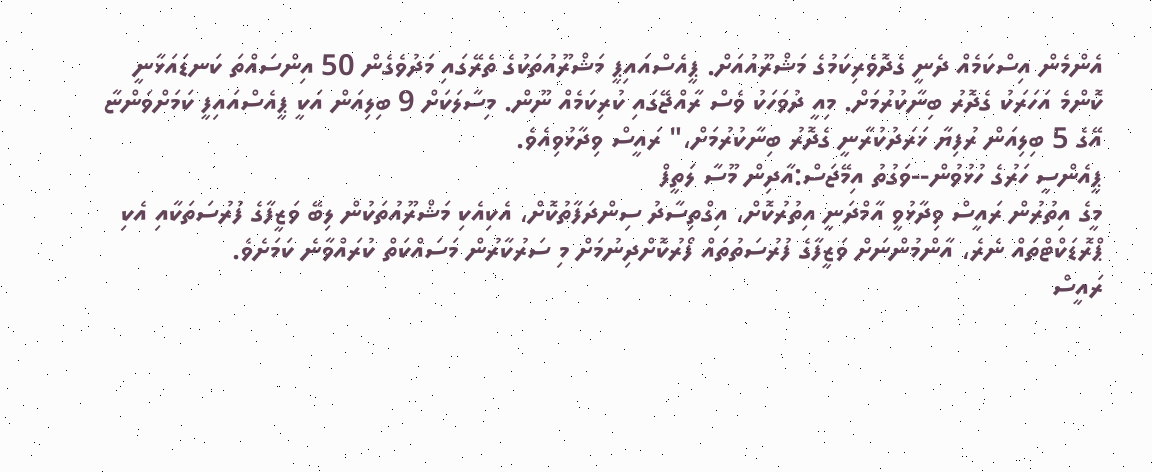އެންމެން އިސްކަމެއް ދެނީ ގެދޮވެރިކަމުގެ މަޝްރޫއުއަށް. ޕީއެސްއައިޕީ މަޝްރޫއުތަކުގެ ތެރޭގައި މަދުވެގެން 50 އިންސައްތަ ކަނޑައަޅާނީ ކޮންމެ އަހަރަކު ގެދޮރު ބިނާކުރުމަށް. މިއީ ދުވަހަކު ވެސް ރާއްޖޭގައި ކުރިކަމެއް ނޫން. މިސާލަކަށް 9 ބިލިއަން އަކީ ޕީއެސްއައިފީ ކަމަށްވަންޏާ އޭގެ 5 ބިލިއަން ރުފިޔާ ޚަރަދުކުރާނީ ގެދޮރު ބިނާކުރުމަށް،" ރައީސް ވިދާޅުވިއެވެ.
ޕީއެންސީ ހަރުގެ ހުޅުވުން--ވަގުތު އިމޭޖަސް:އާދިން މޫސާ ލަތީފް
މީގެ އިތުރުން ރައީސް ވިދާޅުވީ އާމްދަނީ އިތުރުކޮށް، އިގްތިސާދު ސިންދަފާތުކޮށް، އެކިއެކި މަޝްރޫއުތަކުން ލިބޭ ވަޒީފާގެ ފުރުސަތަކާއި އެކި ޕްރޮޑަކްޓްތައް ނެރެ، އާންމުންނަށް ވަޒީފާގެ ފުރުސަތުތައް ފޯރުކޮށްދިނުމަށް މި ސަރުކާރުން މަސައްކަތް ކުރައްވާނެ ކަމަށެވެ.
ރައީސް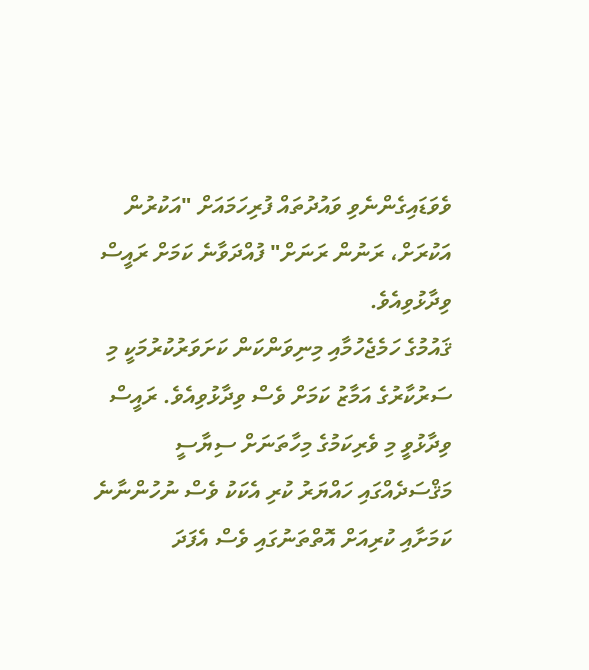ވެވަޑައިގެންނެވި ވައުދުތައް ފުރިހަމައަށް "އަކުރުން އަކުރަށް، ރަނުން ރަނަށް" ފުއްދަވާނެ ކަމަށް ރައީސް ވިދާޅުވިއެވެ.
ޤައުމުގެ ހަމެޖެހުމާއި މިނިވަންކަން ކަށަވަރުކުރުމަކީ މި ސަރުކާރުގެ އަމާޒު ކަމަށް ވެސް ވިދާޅުވިއެވެ. ރައީސް ވިދާޅުވީ މި ވެރިކަމުގެ މިހާތަނަށް ސިޔާސީ މަޤްސަދެއްގައި ހައްޔަރު ކުރި އެކަކު ވެސް ނުހުންނާނެ ކަމަށާއި ކުރިއަށް އޮތްތަނުގައި ވެސް އެފަދަ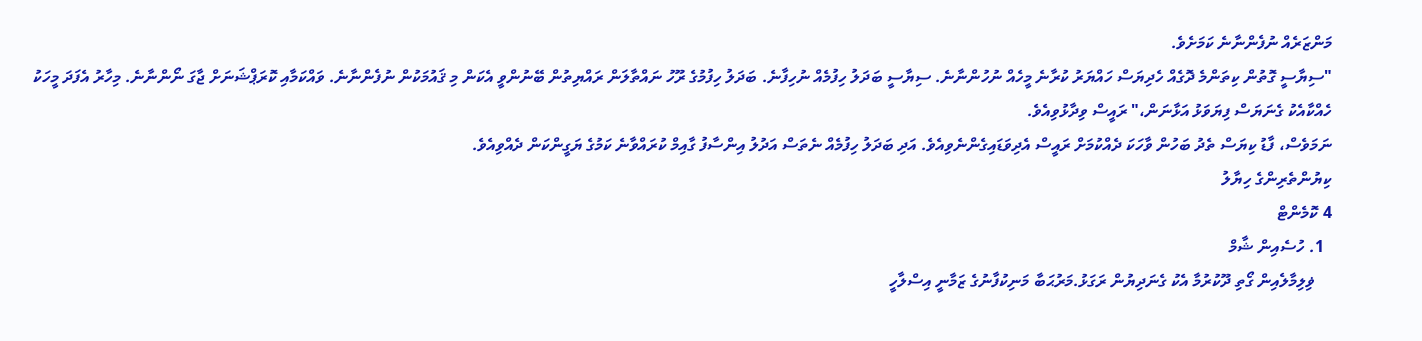މަންޒަރެއް ނުފެންނާނެ ކަމަށެވެ.
"ސިޔާސީ ގޮތުން ކިތަންމެ ދޮގެއް ހެދިޔަސް ހައްޔަރު ކުރާނެ މީހެއް ނުހުންނާނެ. ސިޔާސީ ބަދަލު ހިފުމެއް ނުހިފާނެ. ބަދަލު ހިފުމުގެ ރޫހު ނައްތާލަން ރައްޔިތުން ބޭނުންވީ އެކަން މި ޤައުމަކުން ނުފެންނާނެ. ވައްކަމާއި ކޮރަޕްޝަނަށް ޖާގަ ނޯންނާނެ. މިހާރު އެފަދަ މީހަކު ހެއްކާއެކު ގެނަޔަސް ފިޔަވަޅު އަޅާނަން،" ރައީސް ވިދާޅުވިއެވެ.
ނަމަވެސް، ފާޑު ކިޔަސް ތެދު ބަހުން ވާހަކަ ދެއްކުމަށް ރައީސް އެދިވަޑައިގެންނެވިއެވެ. އަދި ބަދަލު ހިފުމެއް ނެތަސް އަދުލު އިންސާފު ގާއިމް ކުރައްވާނެ ކަމުގެ ޔަގީންކަން ދެއްވިއެވެ.
ކިޔުންތެރިންގެ ހިޔާލު
4 ކޮމެންޓް
  1. ހުސެއިން ޝާމް
    ޥިލިމާލެއިން ގޯތި ދޫކުރުމާ އެކު ގެނަދިޔުން ރަގަޅު.މަރުޙަބާ މަނިކުފާނުގެ ޒަމާނީ އިސްލާހީ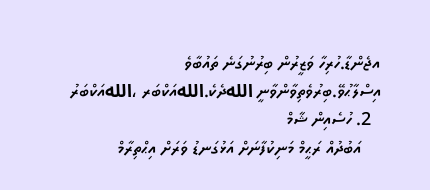އޖެންޑާ.ހުރިހާ ވަޒީރުން ބިރުނުގަނެ ތައުބާވެ އިސްލާޙުވޭ.ބިރުވެތިވާންވާނީ اللهދެކެ.اللهއަކްބަރ ،اللهއަކްބަރު
  2. ހުސެއިން ޝާމް
    އަބުދުއް ރަޙީމް މަނިކުފާނަށް އަޅުގަނޑު ވަރަށް އިޙްތިރާމް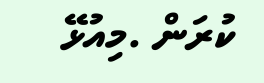ކުރަން .މިއުޅޭ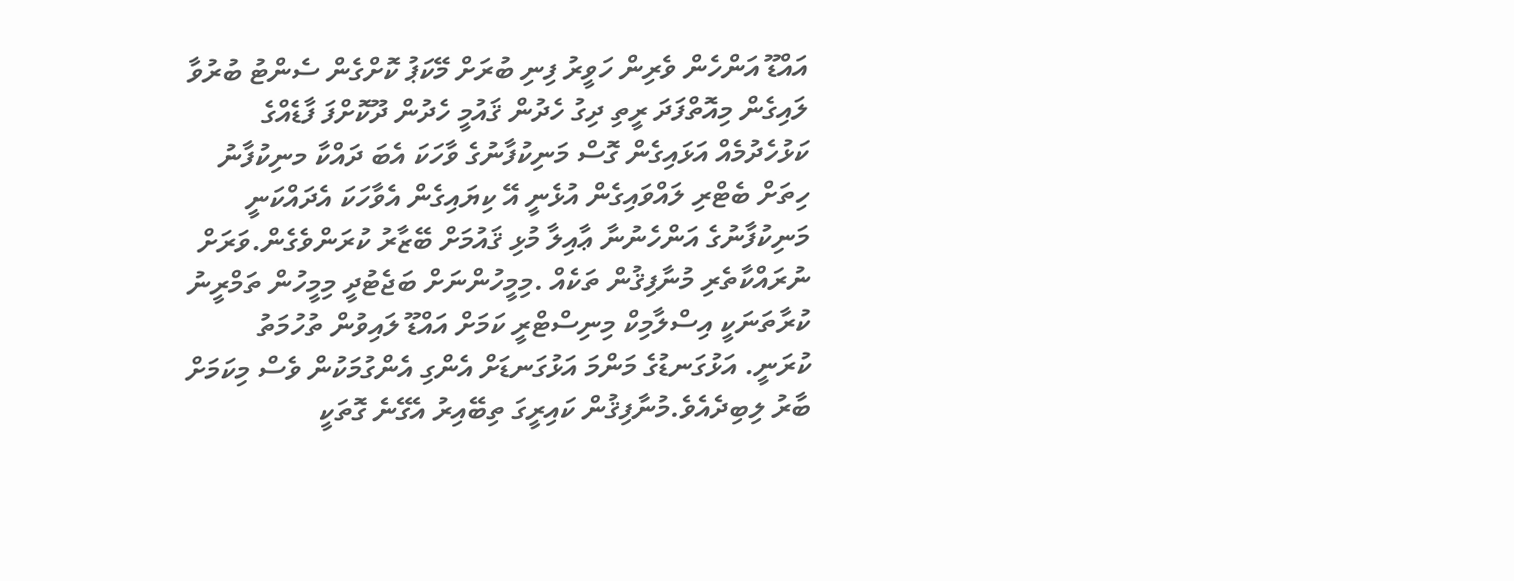އައްޑޫ އަންހެން ވެރިން ހަވީރު ފިނި ބުރަށް މޭކަޕު ކޮށްގެން ސެންޓު ބުރުވާ ލައިގެން މިއޮތްފަދަ ރީތި ދިގު ހެދުން ޤައުމީ ހެދުން ދޫކޮށްފަ ފާޑެއްގެ ކަޅުހެދުމެއް އަޅައިގެން ގޮސް މަނިކުފާނުގެ ވާހަކަ އެބަ ދައްކާ މނިކުފާނު ހިތަށް ބެޓްރި ލައްވައިގެން އުޅެނީ އޭ ކިޔައިގެން އެވާހަކަ އެދައްކަނީ މަނިކުފާނުގެ އަންހެނުނާ ޢާއިލާ މުޅި ޤައުމަށް ބޭޒާރު ކުރަންވެގެން.ވަރަށް ނުރައްކާތެރި މުނާފިޤުން ތަކެއް .މިމީހުންނަށް ބަޖެޓުދީ މިމީހުން ތަމްރީނު ކުރާތަނަކީ އިސްލާމިކް މިނިސްޓްރީ ކަމަށް އައްޑޫ ލައިވުން ތުހުމަތު ކުރަނީ. އަޅުގަނޑުގެ މަންމަ އަޅުގަނޑަށް އެންގި އެންގުމަކުން ވެސް މިކަމަށް ބާރު ލިބިދެއެވެ.މުނާފިޤުން ކައިރީގަ ތިބޭއިރު އެގޭނެ ގޮތަކީ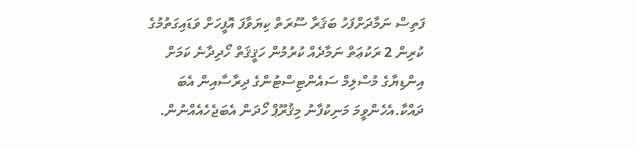ފަތިސް ނަމާދަށްފަހު ބަޤަރާ ސޫރަތް ކިޔަވާފަ އޮފީހަށް ވަޑައިގަތުމުގެ ކުރިން 2 ރަކުޢަތް ނަމާދެއް ކުރުމުން ހަޤީޤަތް ހޯދިދާނެ ކަމަށް އިންޑިޔާގެ މުސްލިމް ސައެންޓިސްޓުންގެ ދިރާސާއިން އެބަ ދައްކާ.އެހެންވީމަ މަނިކުފާނު މިޤުރޫޕް ހޯދަން އެބަޖެހެއެއްނުން.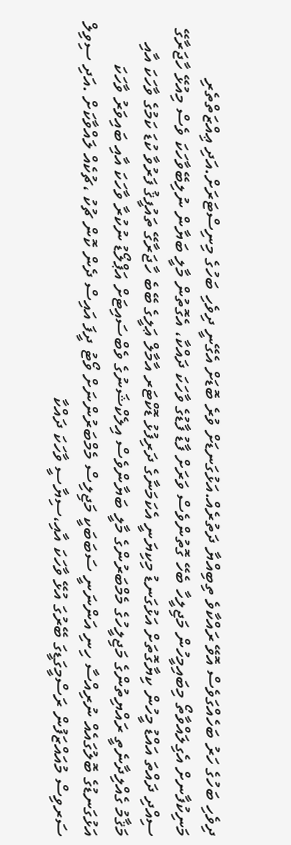ދިވެހި ބަހުގެ ހަރު ބަހެއްގަވެސް އޮވޭ ރައްކާވެ ތިބިއްޔާ ދަތުރެއް.އަޅުގަނޑަށް ވުރެ ބޮޑަށް އެގޭނީ ދިވެހި ބަހުގެ މިނިސްޓަރަށް.އަދި ޢިއްޒަތްތެރި މަނިކުފާނށް އެގިލައްވާތޯ މިބައިމީހުން މަޖިލީހާ ބެހޭ ގޮތުންވެސް ވަރަށް ފާޑު ފާޑުގެ ވާހަކަ ދައްކާ، އެގޮތުން މާލީ ބަޔާން ނުލިބޭވާހަކަ ވެސް މިއުޅޭ ހާޖަރާގޭ ސިއްދި ދައްތަ އައްޑު މީހުން ކިޔާގޮތަށް އަޅުގަނޑު މިކިޔަނީ އެކަމަނާގެ ދަރިފުޅު ޑޮކްޓަރ އާމާލް ޢަލީގެ ބޭބެ ހާޖަރާގޭ ތައުފީޤު ފަރުވާ ކުޑަ ކަމުގެ ވާހަކަ އާއި މަޤާމު ގެއްލިދާނެތީ ރައްޔިތުންގެ މަޖިލީހުގެ މެމްބަރުންގެ މާލީ ބަޔާންވެސް އިލެކްޝަނުގެ ވެބްސައިޓަށް އަޕްލޯޑު ނުކުރާ ވާހަކަ އާއި ބައިވަރު ވާހަކަ އަޅުގަނޑުގެ ބޮލުގައެއް ނުރިއްސާ ހިނި އަންނަނީ ސަބަބަކީ މަޖިލިސް މެމްބަރުންނަށް ވޯޓު ދީފަ އައިސް ދެން ކޮން ޗުކު ،ޗުކެއް ލައްވާކަށް .އަދި ސިވިލް ސަރވިސް މުއައްޒަފުން ރަސްމީގަޑީގަ ބޭރުގަ އުޅޭ ވާހަކަ އާއި،ސިޔާސީ ވާހަކަ ދައްކާ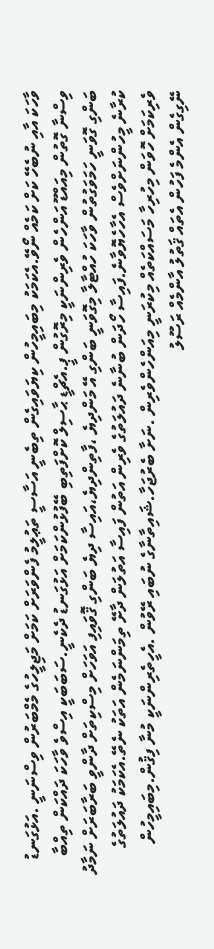ވާހަކަ އާއި ނުބެހޭ ކަށް ކަމެއް ނޯވޭ.އެކަމަކު މިބައިމީހުން ކިޔަވައިގެން ތިބެނީ އަސާސީ ތަޢުލީމު ފެންވަރަށް ކަމަށް މަޖިލީހުގެ މެމްބަރުން ވިސްނަނީ .އަޅުގަނޑު ވިސްނާ ގޮތުން މިއައްޑޫ އަންހެން ވެރިންނަކީ މިރޮގުން ޕީ.އެޗްޑީ ޙާސިލް ކޮށްފަތިބި ބޭފުޅުންކަމަށް އަޅުގަނޑު ދެކެނީ.ސަބަބަކީ އިސްވެ ވާހަކަ ދައްކަން ތިއްބާ ބަންގި ގޮވަނީ ހަމަވަގުތުން ވާހަކަ ހުއްޓާލާ މިގޮވަނީ ބަންގި އޭ މަންދިޔެ ،ފާތިންދިޔެ،އައިސާ ދިޔެ ބަންގި ޤޮވައިފި އަވަހަށް މިސްކިތަށް ދާންވީ ބަރާބަރަށް ނަމާދު ކުރާނެ މީހުންނަށްވެސް އެހާހެޔޮވާނެ.ފައިސާ ހޯދަން ބުނާނެ ދައުލަތުގެ ވެރިން އަތުން ފައިސާ އަތުލަން ދާށޭ ތިމަންނަމެން އަތަކު ނެތޭ.އެކަމަކު ދައުލަތުގެ ވެރިކަމަށް ހޮވަން މިހުރިހާ މަސައްކަތެއް މިކުރަނީ މިއަންހެންވެރިން .ނަށާ ބެރުޖަހާ.ޝައިތާނާގެ ނުބައި ރޭވުން .އެހީތެރިންނަކީ މުނާ ފިޤުން.މިބައިމީހުން ނޭގިގެން އެންމެ ފަހުން އެތައް ޤަތުލު އާންމެއް ރަސޫލު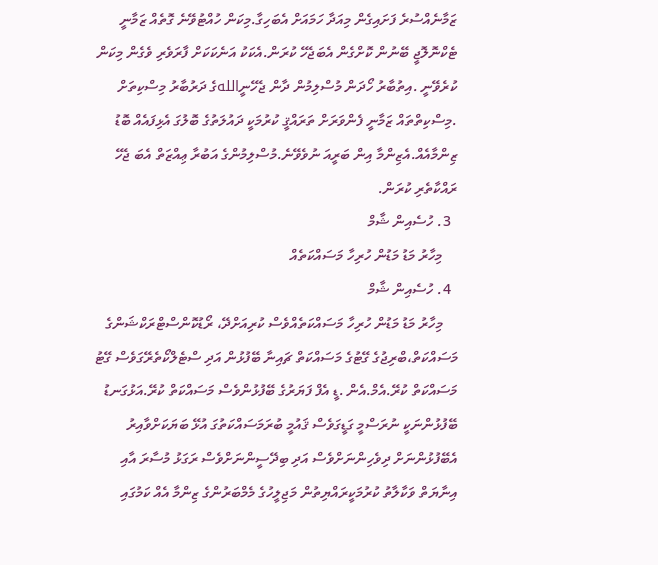ޒަމާނެއްސުރެ ފަށައިގެން މިއަދާ ހަމައަށް އެބަހިގާ.މިކަން ހުއްޓުވޭނެ ގޮތެއް ޒަމާނީ ޓެކްނޮލޮޖީ ބޭނުން ކޮށްގެން އެބަޖެހޭ ކުރަން.އެކަކު އަނެކަކަށް ފާރަވެރި ވެގެން މިކަން ކުރެވޭނީ .އިތުބާރު ހޯދަން މުސްލިމުން ދާން ޖެހޭނީاللهގެ ދަރުބާރު މިސްކިތަށް .މިސްކިތްތައް ޒަމާނީ ފެންވަރަށް ތަރައްޤީ ކުރުމަކީ ދައުލަތުގެ ބޮލުގަ އެޅިފައެއް ބޮޑު ޒިންމާއެއް.އެޒިންމާ އިން ބަރީއަ ނުވެވޭނެ.މުސްލިމުންގެ އަބުރާ ޢިއްޒަތް އެބަ ޖެހޭ ރައްކާތެރި ކުރަން.
  3. ހުސެއިން ޝާމް
    މިހާރު މަޑު މަޑުން ހުރިހާ މަސައްކަތެއް
  4. ހުސެއިން ޝާމް
    މިހާރު މަޑު މަޑުން ހުރިހާ މަސައްކަތެއްވެސް ކުރިއަށްދޭ، ރޯޑުކޮންސްޓްރަކްޝަންގެ މަސައްކަތް،ބްރިޖުގެ ގޭޓުގެ މަސައްކަތް ޗައިނާ ބޭފުޅުން އަދި ސްޓެލްކޯތެރޭގަވެސް ގޭޓު މަސައްކަތް ކުރޭ.އެމް.އެން .ޑީ އެފް ފަޔަރުގެ ބޭފުޅުންވެސް މަސައްކަތް ކުރޭ.އަޅުގަނޑު ބޭފުޅުންނަކީ ނުރަސްމީ ގަޑީގަވެސް ޤައުމީ ބުރަމަސައްކަތުގަ އުޅޭ ބަޔަކަށްވާއިރު އެބޭފުޅުންނަށް ދިވެހިންނަށްވެސް އަދި ބިދޭސީންނަށްވެސް ރަގަޅު މުސާރަ އާއި އިނާޔަތް ވަކާލާތު ކުރުމަކީރައްޔިތުން މަޖިލީހުގެ މެމްބަރުންގެ ޒިންމާ އެއް ކަމުގައި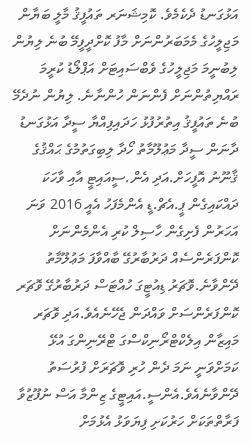އަޅުގަނޑު ދެކެމެވެ. ކޮމިޝަނަރ ތައުފީޤު މާލީ ބަޔާން މަޖިލީހުގެ މެމަބަރުންނަށް މާފު ކޮށްދީފީމޭ ބުނެ ލިޔުން ލިބުނީމަ މަޖިލީހުގެ ވެބްސައިޓަށް އަޕްލޯޑު ކުރީމަ ރައްޔިތުންނަށް ފެންނަން ހުންނާނެ. ލިޔުން ނުދެމޭ ބުނެ ތައުފީޤު އިތުރުފުޅު ހަދައިފިއްޔާ ސީދާ އަޅުގަނޑު ދާނަން ސީދާ މަޢުލޫމާތު ހޯދާ ލިބިގަތުމުގެ ޙައްޤުގެ ޤާނޫނު އޮފީހަށް.އަދި އެން.ސީއައިޓީ އާއި ވާހަކަ ދައްކައިގެން ޕީ.އެޗް.ޑީ އެންމެފަހު އެއީ 2016 ވަނަ އަހަރުން ފެށިގެން ހާސިލް ކުރި އެންމެންނަށް ކޮންފަރެންސެއް ދަރުބާރުގޭ ބާއްވާފަ މަޢުލޫމާތު ދޭންވާނެ.ވޮޗަރު ޑިއުޓީގަ ހުއްޓަސް ދަރުބާރުގޭ ވޮޗަރ ކޮންފަރެންސަށް ވައްދަން ޖެހޭނެއެވެ.އަދި ވޮޗަރ މައިޒާން އިލެކްޓްރޯނިކްސްގަ ޓްރޭނިންގަ އުޅޭ ކަމަށްވަނީ ނަމަ ދެން ހުރި ވޮޗަރަށް ފުރުސަތު ދޭންވާނެއެވެ.އެންސީ.އައިޓީގެ ޒިންމާ އަސް ނުފޫޒުވާ ފަރާތްތަކަށް ހަރުކަށި ފިޔަވަޅު އެޅުމަށް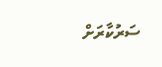ސަރުކާރަށް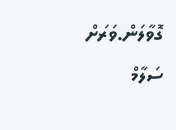ގޮވާލަން.ވަރަށް ސަލާމް